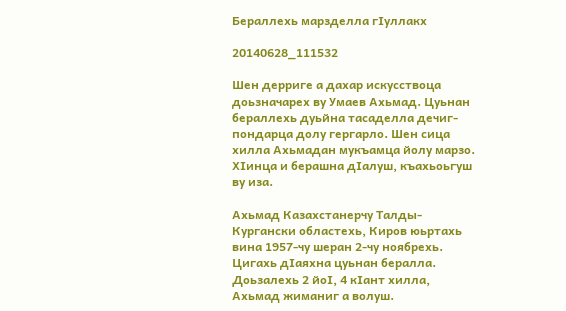Бераллехь марзделла гIуллакх

20140628_111532

Шен дерриге а дахар искусствоца доьзначарех ву Умаев Ахьмад. Цуьнан бераллехь дуьйна тасаделла дечиг-пондарца долу гергарло. Шен сица хилла Ахьмадан мукъамца йолу марзо. ХIинца и берашна дIалуш, къахьоьгуш ву иза.

Ахьмад Казахстанерчу Талды-Кургански областехь, Киров юьртахь вина 1957-чу шеран 2-чу ноябрехь. Цигахь дIаяхна цуьнан бералла. Доьзалехь 2 йоI, 4 кIант хилла, Ахьмад жиманиг а волуш.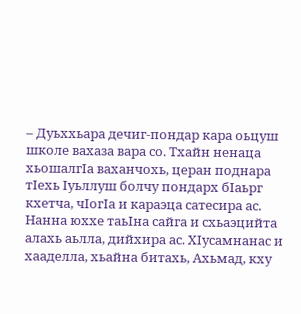– Дуьххьара дечиг-пондар кара оьцуш школе вахаза вара со. Тхайн ненаца хьошалгIа ваханчохь, церан поднара тIехь Iуьллуш болчу пондарх бIаьрг кхетча, чIогIа и караэца сатесира ас. Нанна юххе таьIна сайга и схьаэцийта алахь аьлла, дийхира ас. ХIусамнанас и хааделла, хьайна битахь, Ахьмад, кху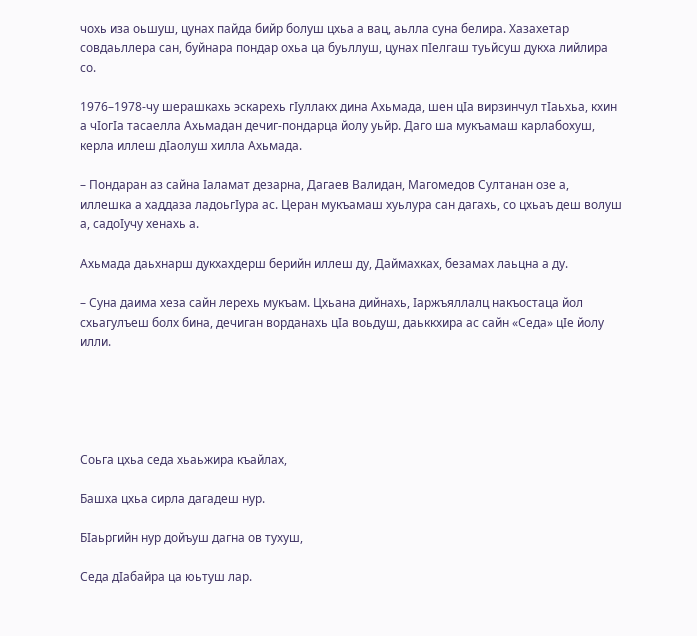чохь иза оьшуш, цунах пайда бийр болуш цхьа а вац, аьлла суна белира. Хазахетар совдаьллера сан, буйнара пондар охьа ца буьллуш, цунах пIелгаш туьйсуш дукха лийлира со.

1976–1978-чу шерашкахь эскарехь гIуллакх дина Ахьмада, шен цIа вирзинчул тIаьхьа, кхин а чIогIа тасаелла Ахьмадан дечиг-пондарца йолу уьйр. Даго ша мукъамаш карлабохуш, керла иллеш дIаолуш хилла Ахьмада.

– Пондаран аз сайна Iаламат дезарна, Дагаев Валидан, Магомедов Султанан озе а, иллешка а хаддаза ладоьгIура ас. Церан мукъамаш хуьлура сан дагахь, со цхьаъ деш волуш а, садоIучу хенахь а.

Ахьмада даьхнарш дукхахдерш берийн иллеш ду, Даймахках, безамах лаьцна а ду.

– Суна даима хеза сайн лерехь мукъам. Цхьана дийнахь, Iаржъяллалц накъостаца йол схьагулъеш болх бина, дечиган ворданахь цIа воьдуш, даьккхира ас сайн «Седа» цIе йолу илли.





Соьга цхьа седа хьаьжира къайлах,

Башха цхьа сирла дагадеш нур.

БIаьргийн нур дойъуш дагна ов тухуш,

Седа дIабайра ца юьтуш лар.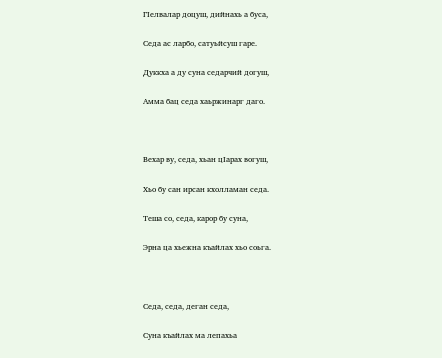ГIелвалар доцуш, дийнахь а буса,

Седа ас ларбо, сатуьйсуш гаре.

Дуккха а ду суна седарчий догуш,

Амма бац седа хаьржинарг даго.



Вехар ву, седа, хьан цIарах вогуш,

Хьо бу сан ирсан кхолламан седа.

Теша со, седа, карор бу суна,

Эрна ца хьежна къайлах хьо соьга.



Седа, седа, деган седа,

Суна къайлах ма лепахьа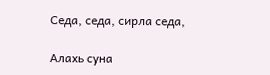Седа, седа, сирла седа,

Алахь суна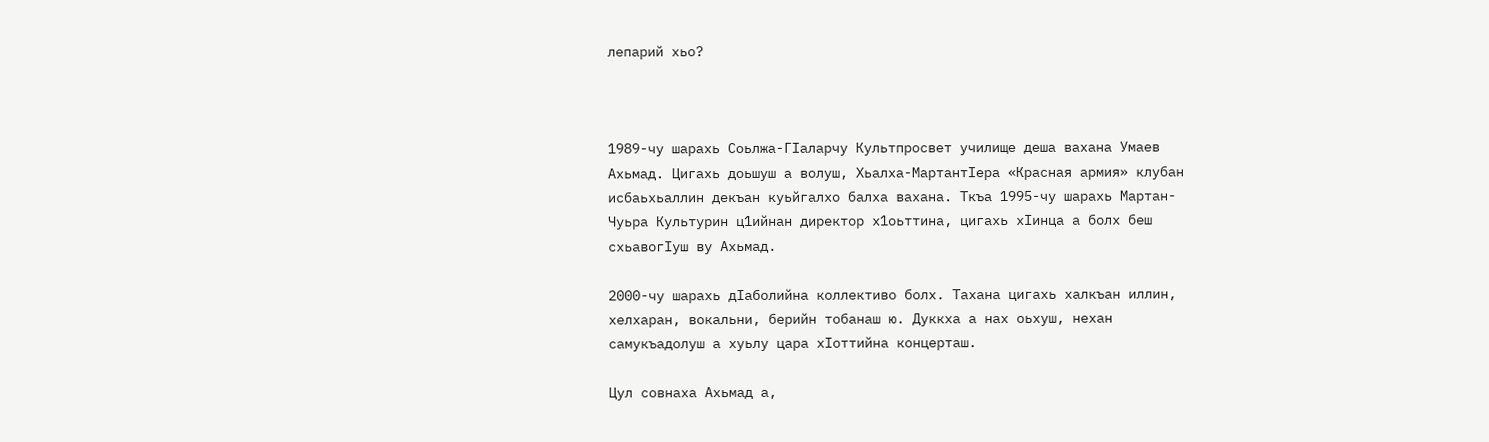лепарий хьо?



1989-чу шарахь Соьлжа-ГIаларчу Культпросвет училище деша вахана Умаев Ахьмад. Цигахь доьшуш а волуш, Хьалха-МартантIера «Красная армия» клубан исбаьхьаллин декъан куьйгалхо балха вахана. Ткъа 1995-чу шарахь Мартан-Чуьра Культурин ц1ийнан директор х1оьттина, цигахь хIинца а болх беш схьавогIуш ву Ахьмад.

2000-чу шарахь дIаболийна коллективо болх. Тахана цигахь халкъан иллин, хелхаран, вокальни, берийн тобанаш ю. Дуккха а нах оьхуш, нехан самукъадолуш а хуьлу цара хIоттийна концерташ.

Цул совнаха Ахьмад а,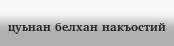цуьнан белхан накъостий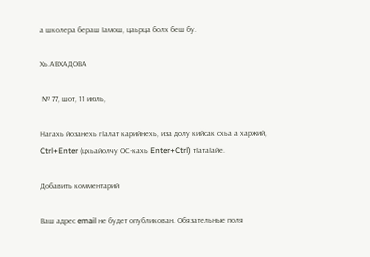а школера бераш Iамош, цаьрца болх беш бу.

Хь.АВХАДОВА

 № 77, шот, 11 июль,

Нагахь йозанехь гIалат карийнехь, иза долу кийсак схьа а харжий, Ctrl+Enter (цхьайолчу ОС-кахь Enter+Ctrl) тIатаIайе.

Добавить комментарий

Ваш адрес email не будет опубликован. Обязательные поля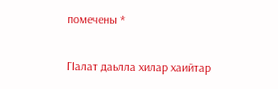помечены *

ГIалат даьлла хилар хаийтар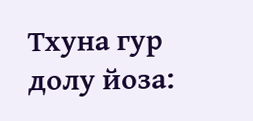Тхуна гур долу йоза: